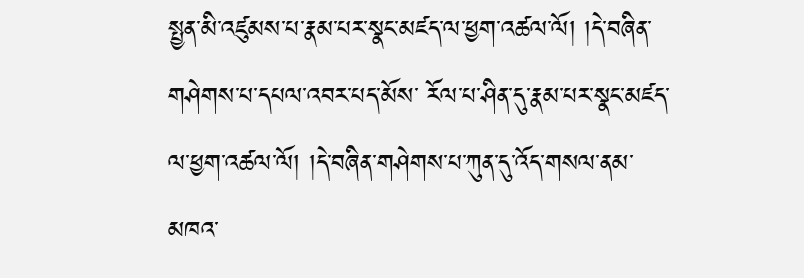སྤྱན་མི་འཛུམས་པ་རྣམ་པར་སྣང་མཛད་ལ་ཕྱག་འཚལ་ལོ། །དེ་བཞིན་གཤེགས་པ་དཔལ་འབར་པད་མོས་ རོལ་པ་ཤིན་དུ་རྣམ་པར་སྣང་མཛད་ལ་ཕྱག་འཚལ་ལོ། །དེ་བཞིན་གཤེགས་པ་ཀུན་དུ་འོད་གསལ་ནམ་མཁའ་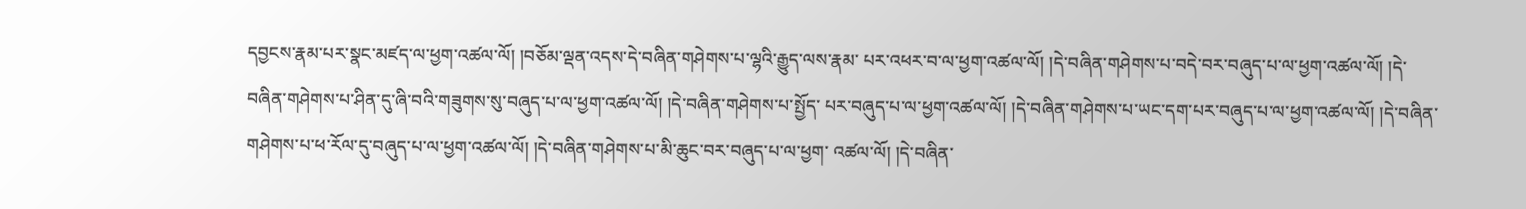དབྱངས་རྣམ་པར་སྣང་མཛད་ལ་ཕྱག་འཚལ་ལོ། །བཅོམ་ལྡན་འདས་དེ་བཞིན་གཤེགས་པ་ལྷའི་རྒྱུད་ལས་རྣམ་ པར་འཕར་བ་ལ་ཕྱག་འཚལ་ལོ། །དེ་བཞིན་གཤེགས་པ་བདེ་བར་བཞུད་པ་ལ་ཕྱག་འཚལ་ལོ། །དེ་བཞིན་གཤེགས་པ་ཤིན་དུ་ཞི་བའི་གཟུགས་སུ་བཞུད་པ་ལ་ཕྱག་འཚལ་ལོ། །དེ་བཞིན་གཤེགས་པ་སྤྱོད་ པར་བཞུད་པ་ལ་ཕྱག་འཚལ་ལོ། །དེ་བཞིན་གཤེགས་པ་ཡང་དག་པར་བཞུད་པ་ལ་ཕྱག་འཚལ་ལོ། །དེ་བཞིན་གཤེགས་པ་ཕ་རོལ་དུ་བཞུད་པ་ལ་ཕྱག་འཚལ་ལོ། །དེ་བཞིན་གཤེགས་པ་མི་ཆུང་བར་བཞུད་པ་ལ་ཕྱག་ འཚལ་ལོ། །དེ་བཞིན་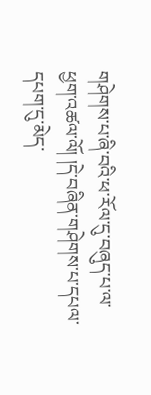གཤེགས་པ་ཞི་བའི་ཕ་རོལ་དུ་བཞུད་པ་ལ་ཕྱག་འཚལ་ལོ། །དེ་བཞིན་གཤེགས་པ་དཔལ་དཔག་དུ་མེད་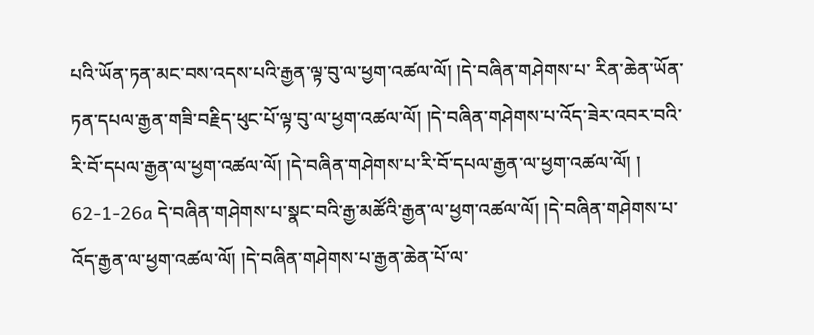པའི་ཡོན་ཏན་མང་བས་འདས་པའི་རྒྱན་ལྟ་བུ་ལ་ཕྱག་འཚལ་ལོ། །དེ་བཞིན་གཤེགས་པ་ རིན་ཆེན་ཡོན་ཏན་དཔལ་རྒྱན་གཟི་བརྗིད་ཕུང་པོ་ལྟ་བུ་ལ་ཕྱག་འཚལ་ལོ། །དེ་བཞིན་གཤེགས་པ་འོད་ཟེར་འབར་བའི་རི་བོ་དཔལ་རྒྱན་ལ་ཕྱག་འཚལ་ལོ། །དེ་བཞིན་གཤེགས་པ་རི་བོ་དཔལ་རྒྱན་ལ་ཕྱག་འཚལ་ལོ། ། 62-1-26a དེ་བཞིན་གཤེགས་པ་སྣང་བའི་རྒྱ་མཚོའི་རྒྱན་ལ་ཕྱག་འཚལ་ལོ། །དེ་བཞིན་གཤེགས་པ་འོད་རྒྱན་ལ་ཕྱག་འཚལ་ལོ། །དེ་བཞིན་གཤེགས་པ་རྒྱན་ཆེན་པོ་ལ་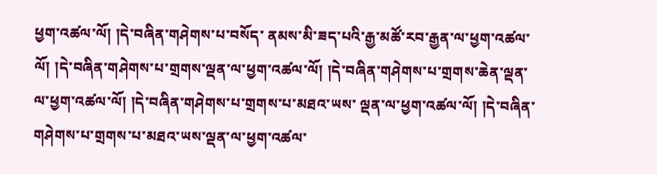ཕྱག་འཚལ་ལོ། །དེ་བཞིན་གཤེགས་པ་བསོད་ ནམས་མི་ཟད་པའི་རྒྱ་མཚོ་རབ་རྒྱན་ལ་ཕྱག་འཚལ་ལོ། །དེ་བཞིན་གཤེགས་པ་གྲགས་ལྡན་ལ་ཕྱག་འཚལ་ལོ། །དེ་བཞིན་གཤེགས་པ་གྲགས་ཆེན་ལྡན་ལ་ཕྱག་འཚལ་ལོ། །དེ་བཞིན་གཤེགས་པ་གྲགས་པ་མཐའ་ཡས་ ལྡན་ལ་ཕྱག་འཚལ་ལོ། །དེ་བཞིན་གཤེགས་པ་གྲགས་པ་མཐའ་ཡས་ལྡན་ལ་ཕྱག་འཚལ་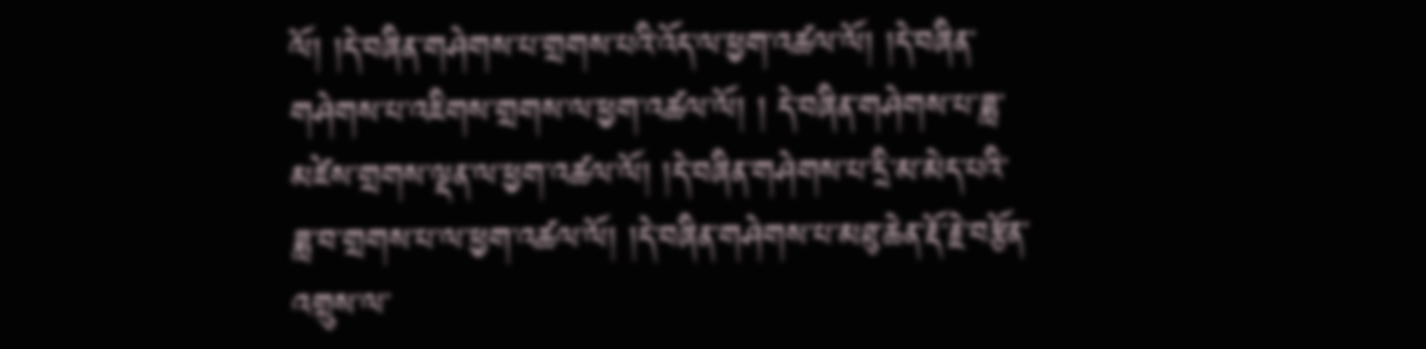ལོ། །དེ་བཞིན་གཤེགས་པ་གྲགས་པའི་འོད་ལ་ཕྱག་འཚལ་ལོ། །དེ་བཞིན་གཤེགས་པ་འཇིགས་གྲགས་ལ་ཕྱག་འཚལ་ལོ། ། དེ་བཞིན་གཤེགས་པ་ཟླ་མཛེས་གྲགས་ལྡན་ལ་ཕྱག་འཚལ་ལོ། །དེ་བཞིན་གཤེགས་པ་དྲི་མ་མེད་པའི་ཟླ་བ་གྲགས་པ་ལ་ཕྱག་འཚལ་ལོ། །དེ་བཞིན་གཤེགས་པ་མཐུ་ཆེན་རྡོ་རྗེ་བརྩོན་འགྲུས་ལ་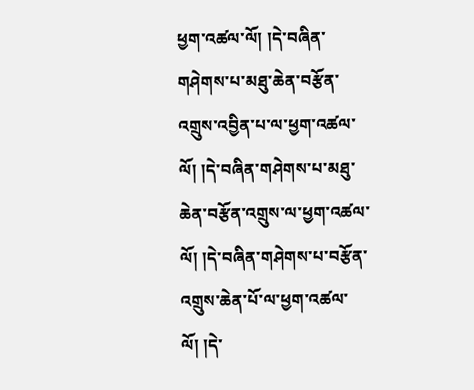ཕྱག་འཚལ་ལོ། །དེ་བཞིན་ གཤེགས་པ་མཐུ་ཆེན་བརྩོན་འགྲུས་འབྱིན་པ་ལ་ཕྱག་འཚལ་ལོ། །དེ་བཞིན་གཤེགས་པ་མཐུ་ཆེན་བརྩོན་འགྲུས་ལ་ཕྱག་འཚལ་ལོ། །དེ་བཞིན་གཤེགས་པ་བརྩོན་འགྲུས་ཆེན་པོ་ལ་ཕྱག་འཚལ་ལོ། །དེ་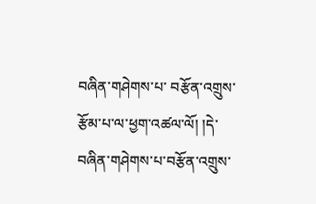བཞིན་གཤེགས་པ་ བརྩོན་འགྲུས་རྩོམ་པ་ལ་ཕྱག་འཚལ་ལོ། །དེ་བཞིན་གཤེགས་པ་བརྩོན་འགྲུས་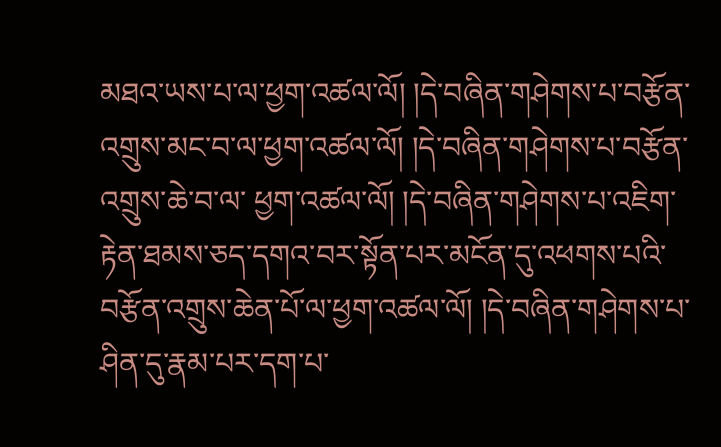མཐའ་ཡས་པ་ལ་ཕྱག་འཚལ་ལོ། །དེ་བཞིན་གཤེགས་པ་བརྩོན་འགྲུས་མང་བ་ལ་ཕྱག་འཚལ་ལོ། །དེ་བཞིན་གཤེགས་པ་བརྩོན་འགྲུས་ཆེ་བ་ལ་ ཕྱག་འཚལ་ལོ། །དེ་བཞིན་གཤེགས་པ་འཇིག་རྟེན་ཐམས་ཅད་དགའ་བར་སྟོན་པར་མངོན་དུ་འཕགས་པའི་བརྩོན་འགྲུས་ཆེན་པོ་ལ་ཕྱག་འཚལ་ལོ། །དེ་བཞིན་གཤེགས་པ་ཤིན་དུ་རྣམ་པར་དག་པ་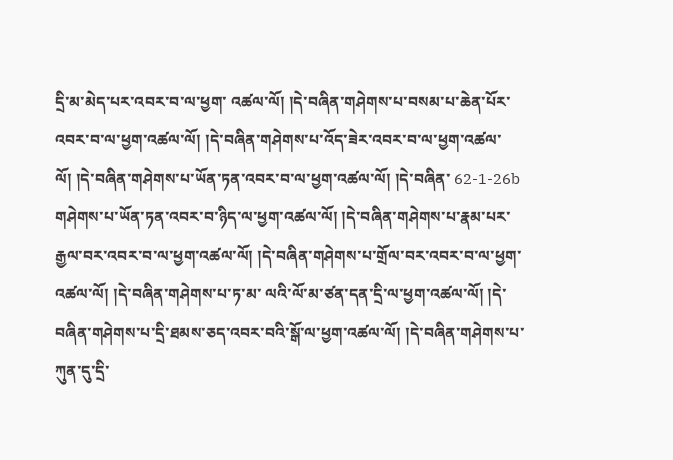དྲི་མ་མེད་པར་འབར་བ་ལ་ཕྱག་ འཚལ་ལོ། །དེ་བཞིན་གཤེགས་པ་བསམ་པ་ཆེན་པོར་འབར་བ་ལ་ཕྱག་འཚལ་ལོ། །དེ་བཞིན་གཤེགས་པ་འོད་ཟེར་འབར་བ་ལ་ཕྱག་འཚལ་ལོ། །དེ་བཞིན་གཤེགས་པ་ཡོན་ཏན་འབར་བ་ལ་ཕྱག་འཚལ་ལོ། །དེ་བཞིན་ 62-1-26b གཤེགས་པ་ཡོན་ཏན་འབར་བ་ཉིད་ལ་ཕྱག་འཚལ་ལོ། །དེ་བཞིན་གཤེགས་པ་རྣམ་པར་རྒྱལ་བར་འབར་བ་ལ་ཕྱག་འཚལ་ལོ། །དེ་བཞིན་གཤེགས་པ་གྲོལ་བར་འབར་བ་ལ་ཕྱག་འཚལ་ལོ། །དེ་བཞིན་གཤེགས་པ་ཏ་མ་ ལའི་ལོ་མ་ཙན་དན་དྲི་ལ་ཕྱག་འཚལ་ལོ། །དེ་བཞིན་གཤེགས་པ་དྲི་ཐམས་ཅད་འབར་བའི་སྒོ་ལ་ཕྱག་འཚལ་ལོ། །དེ་བཞིན་གཤེགས་པ་ཀུན་དུ་དྲི་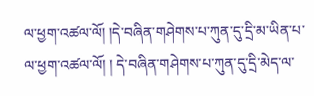ལ་ཕྱག་འཚལ་ལོ། །དེ་བཞིན་གཤེགས་པ་ཀུན་དུ་དྲི་མ་ཡིན་པ་ལ་ཕྱག་འཚལ་ལོ། ། དེ་བཞིན་གཤེགས་པ་ཀུན་དུ་དྲི་མེད་ལ་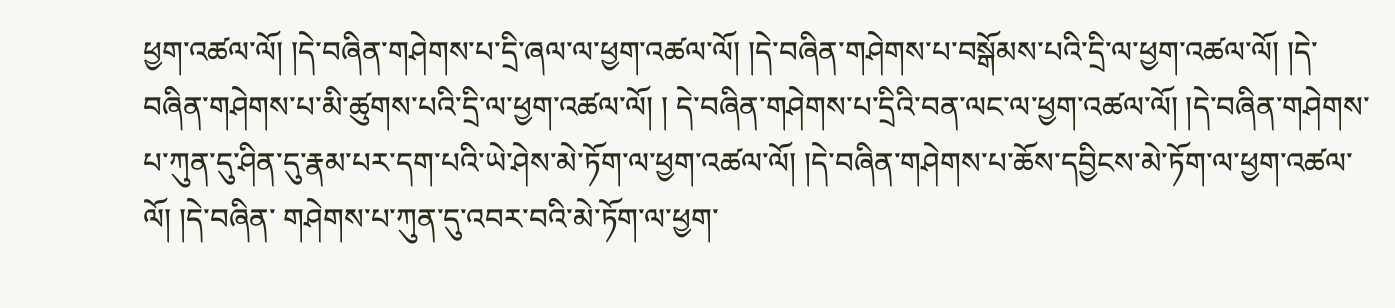ཕྱག་འཚལ་ལོ། །དེ་བཞིན་གཤེགས་པ་དྲི་ཞལ་ལ་ཕྱག་འཚལ་ལོ། །དེ་བཞིན་གཤེགས་པ་བསྒོམས་པའི་དྲི་ལ་ཕྱག་འཚལ་ལོ། །དེ་བཞིན་གཤེགས་པ་མི་ཚུགས་པའི་དྲི་ལ་ཕྱག་འཚལ་ལོ། ། དེ་བཞིན་གཤེགས་པ་དྲིའི་བན་ལང་ལ་ཕྱག་འཚལ་ལོ། །དེ་བཞིན་གཤེགས་པ་ཀུན་དུ་ཤིན་དུ་རྣམ་པར་དག་པའི་ཡེ་ཤེས་མེ་ཏོག་ལ་ཕྱག་འཚལ་ལོ། །དེ་བཞིན་གཤེགས་པ་ཆོས་དབྱིངས་མེ་ཏོག་ལ་ཕྱག་འཚལ་ལོ། །དེ་བཞིན་ གཤེགས་པ་ཀུན་དུ་འབར་བའི་མེ་ཏོག་ལ་ཕྱག་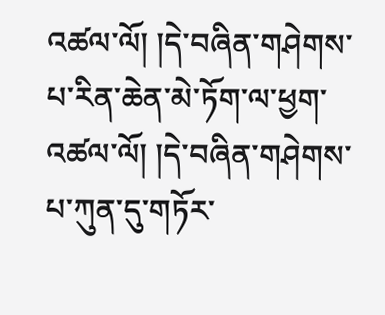འཚལ་ལོ། །དེ་བཞིན་གཤེགས་པ་རིན་ཆེན་མེ་ཏོག་ལ་ཕྱག་འཚལ་ལོ། །དེ་བཞིན་གཤེགས་པ་ཀུན་དུ་གཏོར་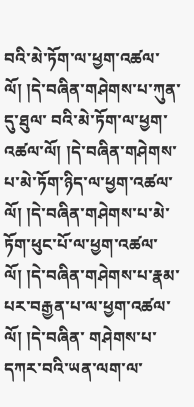བའི་མེ་ཏོག་ལ་ཕྱག་འཚལ་ལོ། །དེ་བཞིན་གཤེགས་པ་ཀུན་དུ་ཐུལ་ བའི་མེ་ཏོག་ལ་ཕྱག་འཚལ་ལོ། །དེ་བཞིན་གཤེགས་པ་མེ་ཏོག་ཉིད་ལ་ཕྱག་འཚལ་ལོ། །དེ་བཞིན་གཤེགས་པ་མེ་ཏོག་ཕུང་པོ་ལ་ཕྱག་འཚལ་ལོ། །དེ་བཞིན་གཤེགས་པ་རྣམ་པར་བརྒྱན་པ་ལ་ཕྱག་འཚལ་ལོ། །དེ་བཞིན་ གཤེགས་པ་དཀར་བའི་ཡན་ལག་ལ་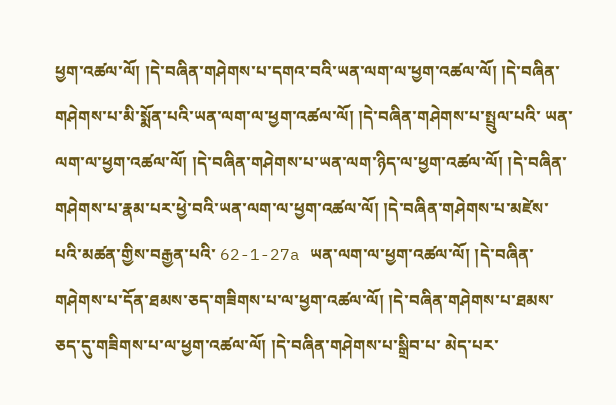ཕྱག་འཚལ་ལོ། །དེ་བཞིན་གཤེགས་པ་དགའ་བའི་ཡན་ལག་ལ་ཕྱག་འཚལ་ལོ། །དེ་བཞིན་གཤེགས་པ་མི་སྨོན་པའི་ཡན་ལག་ལ་ཕྱག་འཚལ་ལོ། །དེ་བཞིན་གཤེགས་པ་སྤྲུལ་པའི་ ཡན་ལག་ལ་ཕྱག་འཚལ་ལོ། །དེ་བཞིན་གཤེགས་པ་ཡན་ལག་ཉིད་ལ་ཕྱག་འཚལ་ལོ། །དེ་བཞིན་གཤེགས་པ་རྣམ་པར་ཕྱེ་བའི་ཡན་ལག་ལ་ཕྱག་འཚལ་ལོ། །དེ་བཞིན་གཤེགས་པ་མཛེས་པའི་མཚན་གྱིས་བརྒྱན་པའི་ 62-1-27a ཡན་ལག་ལ་ཕྱག་འཚལ་ལོ། །དེ་བཞིན་གཤེགས་པ་དོན་ཐམས་ཅད་གཟིགས་པ་ལ་ཕྱག་འཚལ་ལོ། །དེ་བཞིན་གཤེགས་པ་ཐམས་ཅད་དུ་གཟིགས་པ་ལ་ཕྱག་འཚལ་ལོ། །དེ་བཞིན་གཤེགས་པ་སྒྲིབ་པ་ མེད་པར་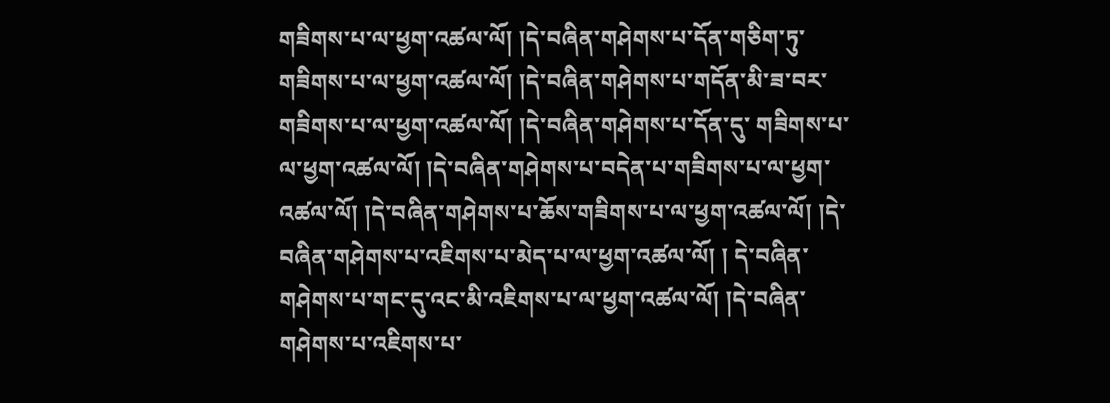གཟིགས་པ་ལ་ཕྱག་འཚལ་ལོ། །དེ་བཞིན་གཤེགས་པ་དོན་གཅིག་ཏུ་གཟིགས་པ་ལ་ཕྱག་འཚལ་ལོ། །དེ་བཞིན་གཤེགས་པ་གདོན་མི་ཟ་བར་གཟིགས་པ་ལ་ཕྱག་འཚལ་ལོ། །དེ་བཞིན་གཤེགས་པ་དོན་དུ་ གཟིགས་པ་ལ་ཕྱག་འཚལ་ལོ། །དེ་བཞིན་གཤེགས་པ་བདེན་པ་གཟིགས་པ་ལ་ཕྱག་འཚལ་ལོ། །དེ་བཞིན་གཤེགས་པ་ཆོས་གཟིགས་པ་ལ་ཕྱག་འཚལ་ལོ། །དེ་བཞིན་གཤེགས་པ་འཇིགས་པ་མེད་པ་ལ་ཕྱག་འཚལ་ལོ། ། དེ་བཞིན་གཤེགས་པ་གང་དུ་འང་མི་འཇིགས་པ་ལ་ཕྱག་འཚལ་ལོ། །དེ་བཞིན་གཤེགས་པ་འཇིགས་པ་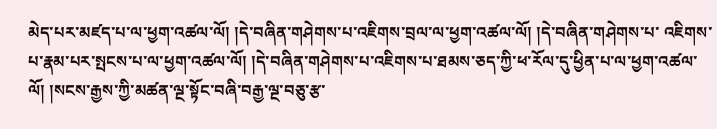མེད་པར་མཛད་པ་ལ་ཕྱག་འཚལ་ལོ། །དེ་བཞིན་གཤེགས་པ་འཇིགས་བྲལ་ལ་ཕྱག་འཚལ་ལོ། །དེ་བཞིན་གཤེགས་པ་ འཇིགས་པ་རྣམ་པར་སྤངས་པ་ལ་ཕྱག་འཚལ་ལོ། །དེ་བཞིན་གཤེགས་པ་འཇིགས་པ་ཐམས་ཅད་ཀྱི་ཕ་རོལ་དུ་ཕྱིན་པ་ལ་ཕྱག་འཚལ་ལོ། །སངས་རྒྱས་ཀྱི་མཚན་ལྔ་སྟོང་བཞི་བརྒྱ་ལྔ་བཅུ་རྩ་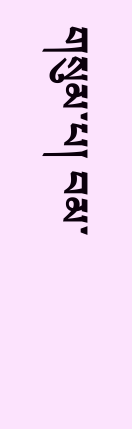གསུམ་པ། བམ་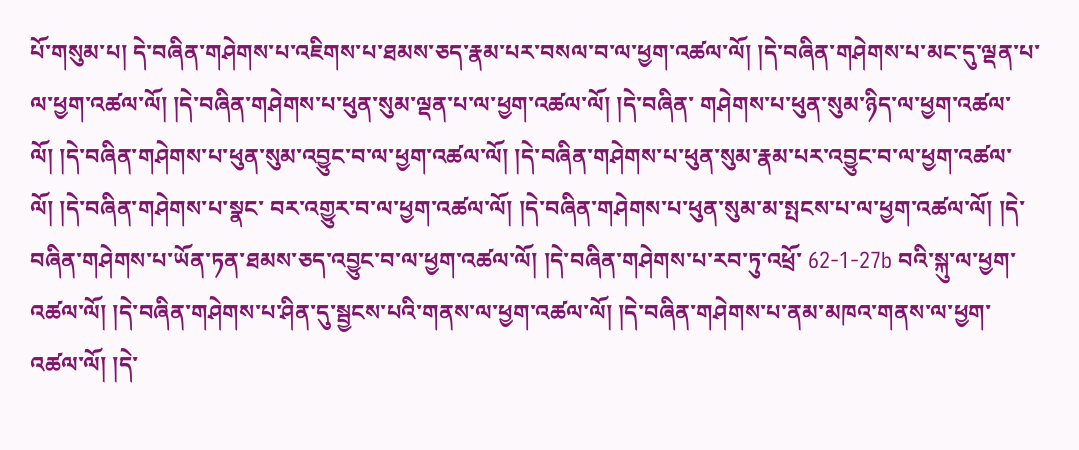པོ་གསུམ་པ། དེ་བཞིན་གཤེགས་པ་འཇིགས་པ་ཐམས་ཅད་རྣམ་པར་བསལ་བ་ལ་ཕྱག་འཚལ་ལོ། །དེ་བཞིན་གཤེགས་པ་མང་དུ་ལྡན་པ་ལ་ཕྱག་འཚལ་ལོ། །དེ་བཞིན་གཤེགས་པ་ཕུན་སུམ་ལྡན་པ་ལ་ཕྱག་འཚལ་ལོ། །དེ་བཞིན་ གཤེགས་པ་ཕུན་སུམ་ཉིད་ལ་ཕྱག་འཚལ་ལོ། །དེ་བཞིན་གཤེགས་པ་ཕུན་སུམ་འབྱུང་བ་ལ་ཕྱག་འཚལ་ལོ། །དེ་བཞིན་གཤེགས་པ་ཕུན་སུམ་རྣམ་པར་འབྱུང་བ་ལ་ཕྱག་འཚལ་ལོ། །དེ་བཞིན་གཤེགས་པ་སྣང་ བར་འགྱུར་བ་ལ་ཕྱག་འཚལ་ལོ། །དེ་བཞིན་གཤེགས་པ་ཕུན་སུམ་མ་སྤངས་པ་ལ་ཕྱག་འཚལ་ལོ། །དེ་བཞིན་གཤེགས་པ་ཡོན་ཏན་ཐམས་ཅད་འབྱུང་བ་ལ་ཕྱག་འཚལ་ལོ། །དེ་བཞིན་གཤེགས་པ་རབ་ཏུ་འཕྲོ་ 62-1-27b བའི་སྐུ་ལ་ཕྱག་འཚལ་ལོ། །དེ་བཞིན་གཤེགས་པ་ཤིན་དུ་སྦྱངས་པའི་གནས་ལ་ཕྱག་འཚལ་ལོ། །དེ་བཞིན་གཤེགས་པ་ནམ་མཁའ་གནས་ལ་ཕྱག་འཚལ་ལོ། །དེ་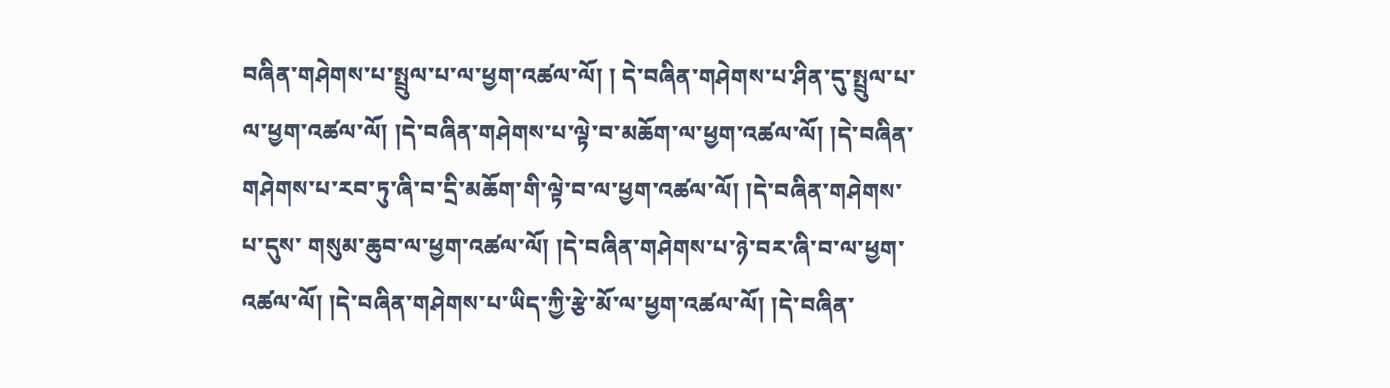བཞིན་གཤེགས་པ་སྤྲུལ་པ་ལ་ཕྱག་འཚལ་ལོ། ། དེ་བཞིན་གཤེགས་པ་ཤིན་དུ་སྤྲུལ་པ་ལ་ཕྱག་འཚལ་ལོ། །དེ་བཞིན་གཤེགས་པ་ལྟེ་བ་མཆོག་ལ་ཕྱག་འཚལ་ལོ། །དེ་བཞིན་གཤེགས་པ་རབ་ཏུ་ཞི་བ་དྲི་མཆོག་གི་ལྟེ་བ་ལ་ཕྱག་འཚལ་ལོ། །དེ་བཞིན་གཤེགས་པ་དུས་ གསུམ་ཆུབ་ལ་ཕྱག་འཚལ་ལོ། །དེ་བཞིན་གཤེགས་པ་ཉེ་བར་ཞི་བ་ལ་ཕྱག་འཚལ་ལོ། །དེ་བཞིན་གཤེགས་པ་ཡིད་ཀྱི་རྩེ་མོ་ལ་ཕྱག་འཚལ་ལོ། །དེ་བཞིན་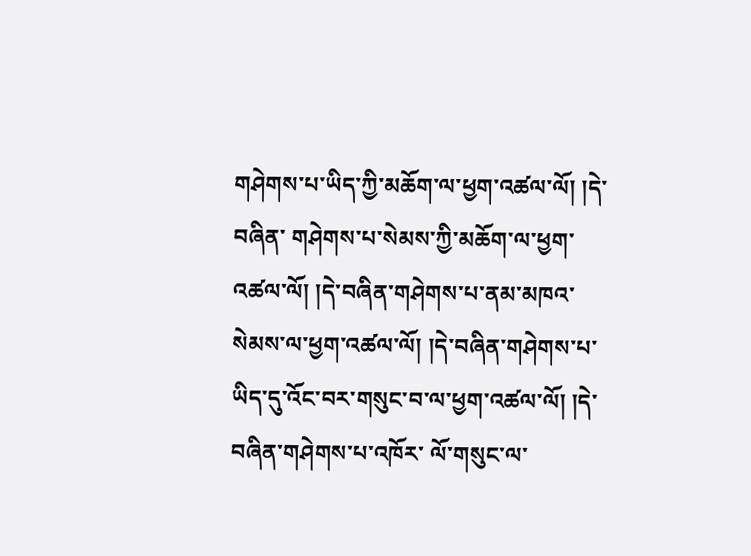གཤེགས་པ་ཡིད་ཀྱི་མཆོག་ལ་ཕྱག་འཚལ་ལོ། །དེ་བཞིན་ གཤེགས་པ་སེམས་ཀྱི་མཆོག་ལ་ཕྱག་འཚལ་ལོ། །དེ་བཞིན་གཤེགས་པ་ནམ་མཁའ་སེམས་ལ་ཕྱག་འཚལ་ལོ། །དེ་བཞིན་གཤེགས་པ་ཡིད་དུ་འོང་བར་གསུང་བ་ལ་ཕྱག་འཚལ་ལོ། །དེ་བཞིན་གཤེགས་པ་འཁོར་ ལོ་གསུང་ལ་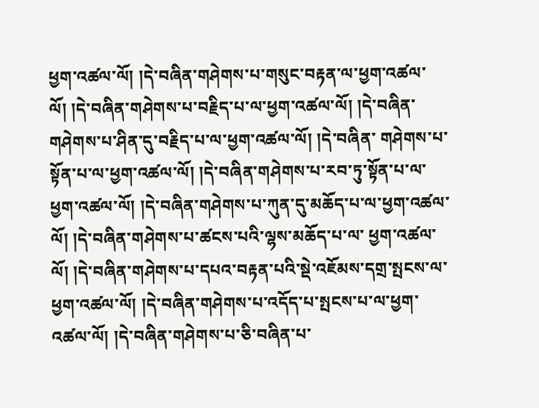ཕྱག་འཚལ་ལོ། །དེ་བཞིན་གཤེགས་པ་གསུང་བརྟན་ལ་ཕྱག་འཚལ་ལོ། །དེ་བཞིན་གཤེགས་པ་བརྗིད་པ་ལ་ཕྱག་འཚལ་ལོ། །དེ་བཞིན་གཤེགས་པ་ཤིན་དུ་བརྗིད་པ་ལ་ཕྱག་འཚལ་ལོ། །དེ་བཞིན་ གཤེགས་པ་སྟོན་པ་ལ་ཕྱག་འཚལ་ལོ། །དེ་བཞིན་གཤེགས་པ་རབ་ཏུ་སྟོན་པ་ལ་ཕྱག་འཚལ་ལོ། །དེ་བཞིན་གཤེགས་པ་ཀུན་དུ་མཆོད་པ་ལ་ཕྱག་འཚལ་ལོ། །དེ་བཞིན་གཤེགས་པ་ཚངས་པའི་ལྷས་མཆོད་པ་ལ་ ཕྱག་འཚལ་ལོ། །དེ་བཞིན་གཤེགས་པ་དཔའ་བརྟན་པའི་སྡེ་འཇོམས་དགྲ་སྤངས་ལ་ཕྱག་འཚལ་ལོ། །དེ་བཞིན་གཤེགས་པ་འདོད་པ་སྤངས་པ་ལ་ཕྱག་འཚལ་ལོ། །དེ་བཞིན་གཤེགས་པ་ཅི་བཞིན་པ་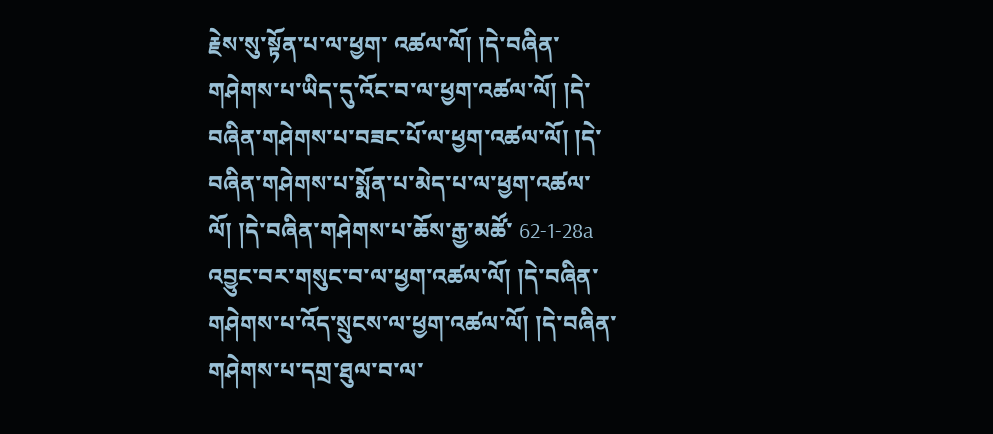རྗེས་སུ་སྟོན་པ་ལ་ཕྱག་ འཚལ་ལོ། །དེ་བཞིན་གཤེགས་པ་ཡིད་དུ་འོང་བ་ལ་ཕྱག་འཚལ་ལོ། །དེ་བཞིན་གཤེགས་པ་བཟང་པོ་ལ་ཕྱག་འཚལ་ལོ། །དེ་བཞིན་གཤེགས་པ་སྨོན་པ་མེད་པ་ལ་ཕྱག་འཚལ་ལོ། །དེ་བཞིན་གཤེགས་པ་ཆོས་རྒྱ་མཚོ་ 62-1-28a འབྱུང་བར་གསུང་བ་ལ་ཕྱག་འཚལ་ལོ། །དེ་བཞིན་གཤེགས་པ་འོད་སྲུངས་ལ་ཕྱག་འཚལ་ལོ། །དེ་བཞིན་གཤེགས་པ་དགྲ་ཐུལ་བ་ལ་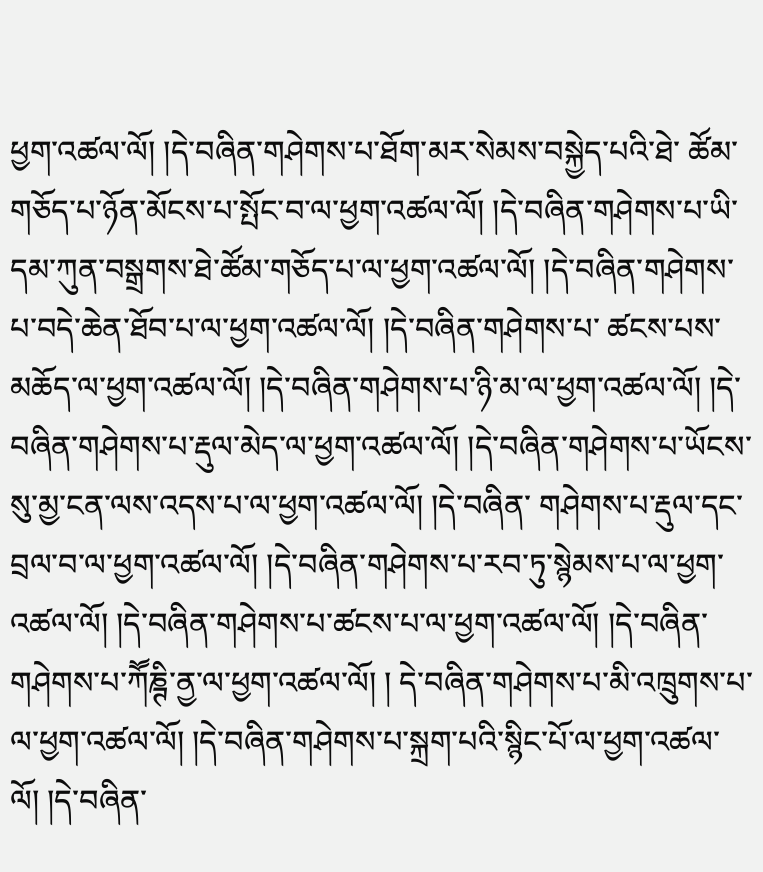ཕྱག་འཚལ་ལོ། །དེ་བཞིན་གཤེགས་པ་ཐོག་མར་སེམས་བསྐྱེད་པའི་ཐེ་ ཚོམ་གཅོད་པ་ཉོན་མོངས་པ་སྤོང་བ་ལ་ཕྱག་འཚལ་ལོ། །དེ་བཞིན་གཤེགས་པ་ཡི་དམ་ཀུན་བསྒྲགས་ཐེ་ཚོམ་གཅོད་པ་ལ་ཕྱག་འཚལ་ལོ། །དེ་བཞིན་གཤེགས་པ་བདེ་ཆེན་ཐོབ་པ་ལ་ཕྱག་འཚལ་ལོ། །དེ་བཞིན་གཤེགས་པ་ ཚངས་པས་མཆོད་ལ་ཕྱག་འཚལ་ལོ། །དེ་བཞིན་གཤེགས་པ་ཉི་མ་ལ་ཕྱག་འཚལ་ལོ། །དེ་བཞིན་གཤེགས་པ་རྡུལ་མེད་ལ་ཕྱག་འཚལ་ལོ། །དེ་བཞིན་གཤེགས་པ་ཡོངས་སུ་མྱ་ངན་ལས་འདས་པ་ལ་ཕྱག་འཚལ་ལོ། །དེ་བཞིན་ གཤེགས་པ་རྡུལ་དང་བྲལ་བ་ལ་ཕྱག་འཚལ་ལོ། །དེ་བཞིན་གཤེགས་པ་རབ་ཏུ་སྙེམས་པ་ལ་ཕྱག་འཚལ་ལོ། །དེ་བཞིན་གཤེགས་པ་ཚངས་པ་ལ་ཕྱག་འཚལ་ལོ། །དེ་བཞིན་གཤེགས་པ་ཀཽཎྚི་ནྱ་ལ་ཕྱག་འཚལ་ལོ། ། དེ་བཞིན་གཤེགས་པ་མི་འཁྲུགས་པ་ལ་ཕྱག་འཚལ་ལོ། །དེ་བཞིན་གཤེགས་པ་སྐྲག་པའི་སྙིང་པོ་ལ་ཕྱག་འཚལ་ལོ། །དེ་བཞིན་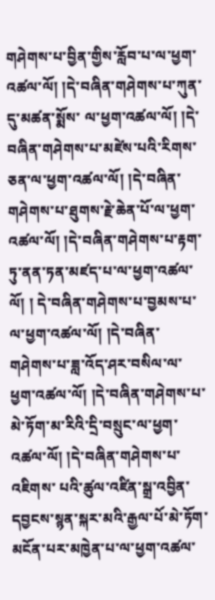གཤེགས་པ་བྱིན་གྱིས་རློབ་པ་ལ་ཕྱག་འཚལ་ལོ། །དེ་བཞིན་གཤེགས་པ་ཀུན་དུ་མཚན་སྨོས་ ལ་ཕྱག་འཚལ་ལོ། །དེ་བཞིན་གཤེགས་པ་མཛེས་པའི་རིགས་ཅན་ལ་ཕྱག་འཚལ་ལོ། །དེ་བཞིན་གཤེགས་པ་ཐུགས་རྗེ་ཆེན་པོ་ལ་ཕྱག་འཚལ་ལོ། །དེ་བཞིན་གཤེགས་པ་རྟག་ཏུ་ནན་ཏན་མཛད་པ་ལ་ཕྱག་འཚལ་ལོ། ། དེ་བཞིན་གཤེགས་པ་བྱམས་པ་ལ་ཕྱག་འཚལ་ལོ། །དེ་བཞིན་གཤེགས་པ་ཟླ་འོད་ཤར་བསིལ་ལ་ཕྱག་འཚལ་ལོ། །དེ་བཞིན་གཤེགས་པ་མེ་ཏོག་མ་རིའི་དྲི་བསྲུང་ལ་ཕྱག་འཚལ་ལོ། །དེ་བཞིན་གཤེགས་པ་འཇིགས་ པའི་ཚུལ་འཛིན་སྒྲ་འབྱིན་དབྱངས་སྙན་སྐར་མའི་རྒྱལ་པོ་མེ་ཏོག་མངོན་པར་མཁྱེན་པ་ལ་ཕྱག་འཚལ་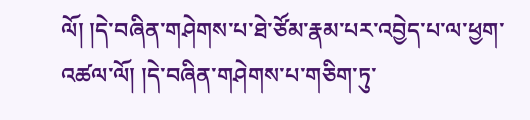ལོ། །དེ་བཞིན་གཤེགས་པ་ཐེ་ཙོམ་རྣམ་པར་འབྱེད་པ་ལ་ཕྱག་འཚལ་ལོ། །དེ་བཞིན་གཤེགས་པ་གཅིག་ཏུ་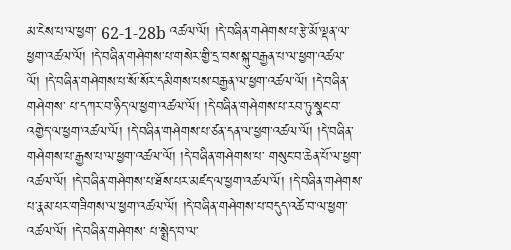མ་ངེས་པ་ལ་ཕྱག་ 62-1-28b འཚལ་ལོ། །དེ་བཞིན་གཤེགས་པ་རྩེ་མོ་ལྡན་ལ་ཕྱག་འཚལ་ལོ། །དེ་བཞིན་གཤེགས་པ་གསེར་གྱི་དྲ་བས་སྐུ་བརྒྱན་པ་ལ་ཕྱག་འཚལ་ལོ། །དེ་བཞིན་གཤེགས་པ་སོ་སོར་དམིགས་པས་བརྒྱན་ལ་ཕྱག་འཚལ་ལོ། །དེ་བཞིན་གཤེགས་ པ་དཀར་བ་ཉིད་ལ་ཕྱག་འཚལ་ལོ། །དེ་བཞིན་གཤེགས་པ་རབ་ཏུ་སྣང་བ་འགྱེད་ལ་ཕྱག་འཚལ་ལོ། །དེ་བཞིན་གཤེགས་པ་ཙན་དན་ལ་ཕྱག་འཚལ་ལོ། །དེ་བཞིན་གཤེགས་པ་རྒྱས་པ་ལ་ཕྱག་འཚལ་ལོ། །དེ་བཞིན་གཤེགས་པ་ གསུང་བ་ཆེན་པོ་ལ་ཕྱག་འཚལ་ལོ། །དེ་བཞིན་གཤེགས་པ་ཐོས་པར་མཛད་ལ་ཕྱག་འཚལ་ལོ། །དེ་བཞིན་གཤེགས་པ་རྣམ་པར་གཟིགས་ལ་ཕྱག་འཚལ་ལོ། །དེ་བཞིན་གཤེགས་པ་བདུད་འཚེ་བ་ལ་ཕྱག་འཚལ་ལོ། །དེ་བཞིན་གཤེགས་ པ་སྨྲེད་བ་ལ་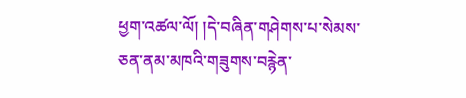ཕྱག་འཚལ་ལོ། །དེ་བཞིན་གཤེགས་པ་སེམས་ཅན་ནམ་མཁའི་གཟུགས་བརྙེན་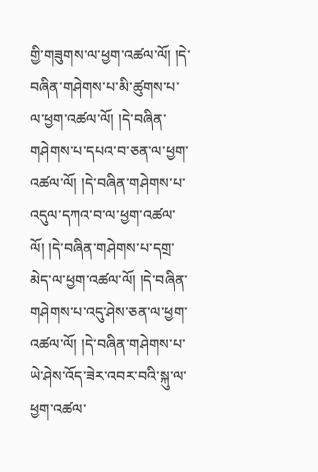གྱི་གཟུགས་ལ་ཕྱག་འཚལ་ལོ། །དེ་བཞིན་གཤེགས་པ་མི་ཚུགས་པ་ལ་ཕྱག་འཚལ་ལོ། །དེ་བཞིན་གཤེགས་པ་དཔའ་བ་ཅན་ལ་ཕྱག་ འཚལ་ལོ། །དེ་བཞིན་གཤེགས་པ་འདུལ་དཀའ་བ་ལ་ཕྱག་འཚལ་ལོ། །དེ་བཞིན་གཤེགས་པ་དགྲ་མེད་ལ་ཕྱག་འཚལ་ལོ། །དེ་བཞིན་གཤེགས་པ་འདུ་ཤེས་ཅན་ལ་ཕྱག་འཚལ་ལོ། །དེ་བཞིན་གཤེགས་པ་ཡེ་ཤེས་འོད་ཟེར་འབར་བའི་སྐུ་ལ་ ཕྱག་འཚལ་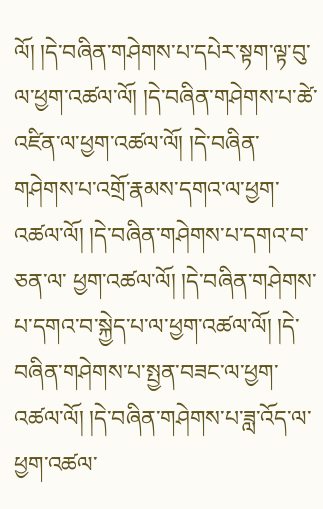ལོ། །དེ་བཞིན་གཤེགས་པ་དཔེར་སྟག་ལྟ་བུ་ལ་ཕྱག་འཚལ་ལོ། །དེ་བཞིན་གཤེགས་པ་ཚེ་འཛིན་ལ་ཕྱག་འཚལ་ལོ། །དེ་བཞིན་གཤེགས་པ་འགྲོ་རྣམས་དགའ་ལ་ཕྱག་འཚལ་ལོ། །དེ་བཞིན་གཤེགས་པ་དགའ་བ་ཅན་ལ་ ཕྱག་འཚལ་ལོ། །དེ་བཞིན་གཤེགས་པ་དགའ་བ་སྐྱེད་པ་ལ་ཕྱག་འཚལ་ལོ། །དེ་བཞིན་གཤེགས་པ་སྤྱན་བཟང་ལ་ཕྱག་འཚལ་ལོ། །དེ་བཞིན་གཤེགས་པ་ཟླ་འོད་ལ་ཕྱག་འཚལ་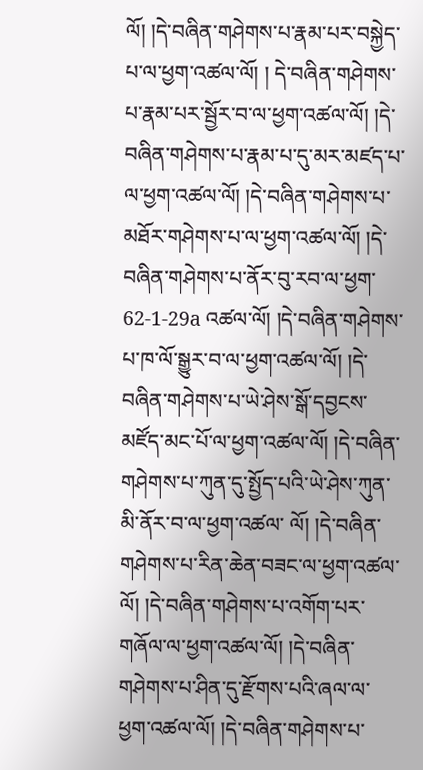ལོ། །དེ་བཞིན་གཤེགས་པ་རྣམ་པར་བསྐྱེད་པ་ལ་ཕྱག་འཚལ་ལོ། ། དེ་བཞིན་གཤེགས་པ་རྣམ་པར་སྦྱོར་བ་ལ་ཕྱག་འཚལ་ལོ། །དེ་བཞིན་གཤེགས་པ་རྣམ་པ་དུ་མར་མཛད་པ་ལ་ཕྱག་འཚལ་ལོ། །དེ་བཞིན་གཤེགས་པ་མཐོར་གཤེགས་པ་ལ་ཕྱག་འཚལ་ལོ། །དེ་བཞིན་གཤེགས་པ་ནོར་བུ་རབ་ལ་ཕྱག་ 62-1-29a འཚལ་ལོ། །དེ་བཞིན་གཤེགས་པ་ཁ་ལོ་སྒྱུར་བ་ལ་ཕྱག་འཚལ་ལོ། །དེ་བཞིན་གཤེགས་པ་ཡེ་ཤེས་སྒོ་དབྱངས་མཛོད་མང་པོ་ལ་ཕྱག་འཚལ་ལོ། །དེ་བཞིན་གཤེགས་པ་ཀུན་དུ་སྤྱོད་པའི་ཡེ་ཤེས་ཀུན་མི་ནོར་བ་ལ་ཕྱག་འཚལ་ ལོ། །དེ་བཞིན་གཤེགས་པ་རིན་ཆེན་བཟང་ལ་ཕྱག་འཚལ་ལོ། །དེ་བཞིན་གཤེགས་པ་འགོག་པར་གཞོལ་ལ་ཕྱག་འཚལ་ལོ། །དེ་བཞིན་གཤེགས་པ་ཤིན་དུ་རྫོགས་པའི་ཞལ་ལ་ཕྱག་འཚལ་ལོ། །དེ་བཞིན་གཤེགས་པ་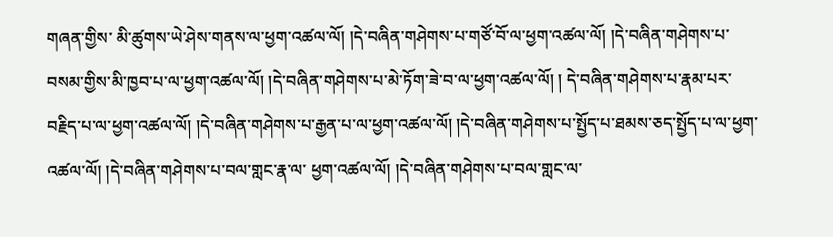གཞན་གྱིས་ མི་ཚུགས་ཡེ་ཤེས་གནས་ལ་ཕྱག་འཚལ་ལོ། །དེ་བཞིན་གཤེགས་པ་གཙོ་བོ་ལ་ཕྱག་འཚལ་ལོ། །དེ་བཞིན་གཤེགས་པ་བསམ་གྱིས་མི་ཁྱབ་པ་ལ་ཕྱག་འཚལ་ལོ། །དེ་བཞིན་གཤེགས་པ་མེ་ཏོག་ཟེ་བ་ལ་ཕྱག་འཚལ་ལོ། ། དེ་བཞིན་གཤེགས་པ་རྣམ་པར་བརྗིད་པ་ལ་ཕྱག་འཚལ་ལོ། །དེ་བཞིན་གཤེགས་པ་རྒྱན་པ་ལ་ཕྱག་འཚལ་ལོ། །དེ་བཞིན་གཤེགས་པ་སྤྱོད་པ་ཐམས་ཅད་སྤྱོད་པ་ལ་ཕྱག་འཚལ་ལོ། །དེ་བཞིན་གཤེགས་པ་བལ་གླང་རྣ་ལ་ ཕྱག་འཚལ་ལོ། །དེ་བཞིན་གཤེགས་པ་བལ་གླང་ལ་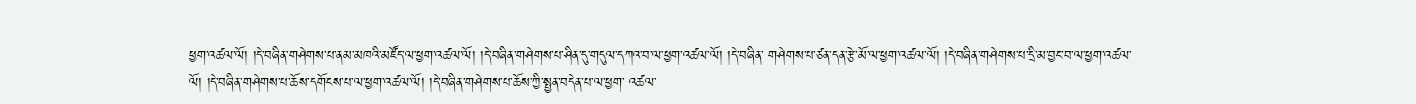ཕྱག་འཚལ་ལོ། །དེ་བཞིན་གཤེགས་པ་ནམ་མཁའི་མཛོད་ལ་ཕྱག་འཚལ་ལོ། །དེ་བཞིན་གཤེགས་པ་ཤིན་དུ་གདུལ་དཀའ་བ་ལ་ཕྱག་འཚལ་ལོ། །དེ་བཞིན་ གཤེགས་པ་ཙན་དན་རྩེ་མོ་ལ་ཕྱག་འཚལ་ལོ། །དེ་བཞིན་གཤེགས་པ་དྲི་མ་བྱང་བ་ལ་ཕྱག་འཚལ་ལོ། །དེ་བཞིན་གཤེགས་པ་ཆོས་དགོངས་པ་ལ་ཕྱག་འཚལ་ལོ། །དེ་བཞིན་གཤེགས་པ་ཆོས་ཀྱི་སྤྱན་བདེན་པ་ལ་ཕྱག་ འཚལ་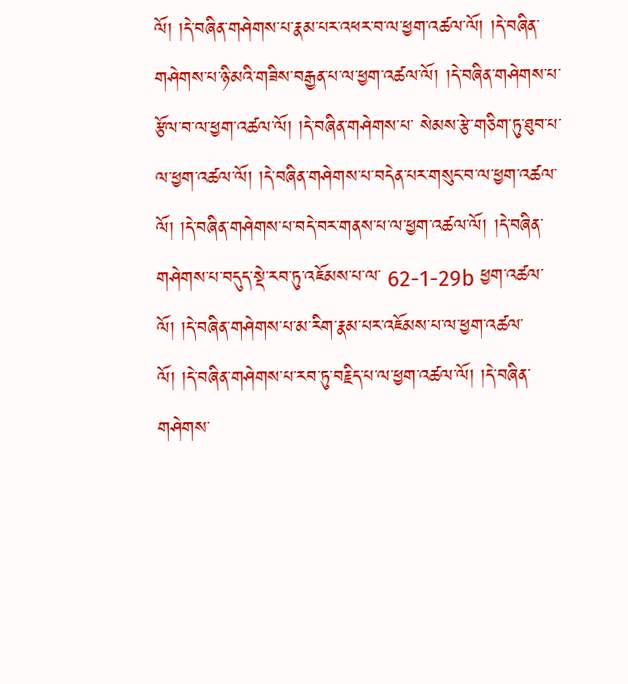ལོ། །དེ་བཞིན་གཤེགས་པ་རྣམ་པར་འཕར་བ་ལ་ཕྱག་འཚལ་ལོ། །དེ་བཞིན་གཤེགས་པ་ཉི་མའི་གཟིས་བརྒྱན་པ་ལ་ཕྱག་འཚལ་ལོ། །དེ་བཞིན་གཤེགས་པ་རྩོལ་བ་ལ་ཕྱག་འཚལ་ལོ། །དེ་བཞིན་གཤེགས་པ་ སེམས་རྩེ་གཅིག་ཏུ་ཐུབ་པ་ལ་ཕྱག་འཚལ་ལོ། །དེ་བཞིན་གཤེགས་པ་བདེན་པར་གསུང་བ་ལ་ཕྱག་འཚལ་ལོ། །དེ་བཞིན་གཤེགས་པ་བདེ་བར་གནས་པ་ལ་ཕྱག་འཚལ་ལོ། །དེ་བཞིན་གཤེགས་པ་བདུད་སྡེ་རབ་ཏུ་འཇོམས་པ་ལ་ 62-1-29b ཕྱག་འཚལ་ལོ། །དེ་བཞིན་གཤེགས་པ་མ་རིག་རྣམ་པར་འཇོམས་པ་ལ་ཕྱག་འཚལ་ལོ། །དེ་བཞིན་གཤེགས་པ་རབ་ཏུ་བརྗིད་པ་ལ་ཕྱག་འཚལ་ལོ། །དེ་བཞིན་གཤེགས་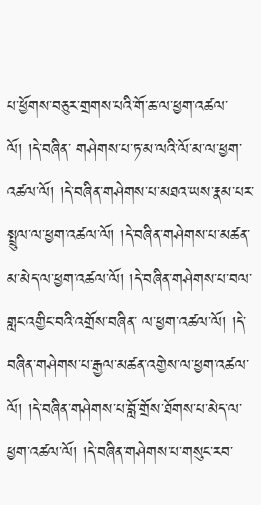པ་ཕྱོགས་བཅུར་གྲགས་པའི་གོ་ཆ་ལ་ཕྱག་འཚལ་ལོ། །དེ་བཞིན་ གཤེགས་པ་ཏ་མ་ལའི་ལོ་མ་ལ་ཕྱག་འཚལ་ལོ། །དེ་བཞིན་གཤེགས་པ་མཐའ་ཡས་རྣམ་པར་སྤྲུལ་ལ་ཕྱག་འཚལ་ལོ། །དེ་བཞིན་གཤེགས་པ་མཚན་མ་མེད་ལ་ཕྱག་འཚལ་ལོ། །དེ་བཞིན་གཤེགས་པ་བལ་གླང་འགྱིང་བའི་འགྲོས་བཞིན་ ལ་ཕྱག་འཚལ་ལོ། །དེ་བཞིན་གཤེགས་པ་རྒྱལ་མཚན་འགྱེས་ལ་ཕྱག་འཚལ་ལོ། །དེ་བཞིན་གཤེགས་པ་བློ་གྲོས་ཐོགས་པ་མེད་ལ་ཕྱག་འཚལ་ལོ། །དེ་བཞིན་གཤེགས་པ་གསུང་རབ་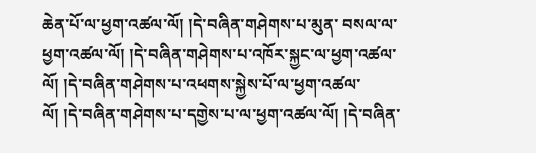ཆེན་པོ་ལ་ཕྱག་འཚལ་ལོ། །དེ་བཞིན་གཤེགས་པ་མུན་ བསལ་ལ་ཕྱག་འཚལ་ལོ། །དེ་བཞིན་གཤེགས་པ་འཁོར་སྐྱང་ལ་ཕྱག་འཚལ་ལོ། །དེ་བཞིན་གཤེགས་པ་འཕགས་སྐྱེས་པོ་ལ་ཕྱག་འཚལ་ལོ། །དེ་བཞིན་གཤེགས་པ་དགྱེས་པ་ལ་ཕྱག་འཚལ་ལོ། །དེ་བཞིན་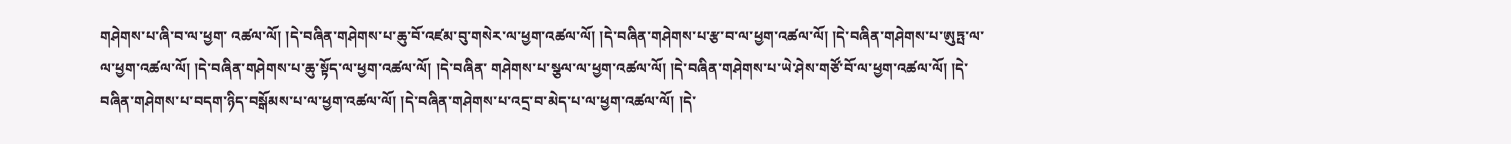གཤེགས་པ་ཞི་བ་ལ་ཕྱག་ འཚལ་ལོ། །དེ་བཞིན་གཤེགས་པ་ཆུ་བོ་འཛམ་བུ་གསེར་ལ་ཕྱག་འཚལ་ལོ། །དེ་བཞིན་གཤེགས་པ་རྩ་བ་ལ་ཕྱག་འཚལ་ལོ། །དེ་བཞིན་གཤེགས་པ་ཨུཏྤ་ལ་ལ་ཕྱག་འཚལ་ལོ། །དེ་བཞིན་གཤེགས་པ་ཆུ་སྟོད་ལ་ཕྱག་འཚལ་ལོ། །དེ་བཞིན་ གཤེགས་པ་སྩལ་ལ་ཕྱག་འཚལ་ལོ། །དེ་བཞིན་གཤེགས་པ་ཡེ་ཤེས་གཙོ་བོ་ལ་ཕྱག་འཚལ་ལོ། །དེ་བཞིན་གཤེགས་པ་བདག་ཉིད་བསྒོམས་པ་ལ་ཕྱག་འཚལ་ལོ། །དེ་བཞིན་གཤེགས་པ་འདྲ་བ་མེད་པ་ལ་ཕྱག་འཚལ་ལོ། །དེ་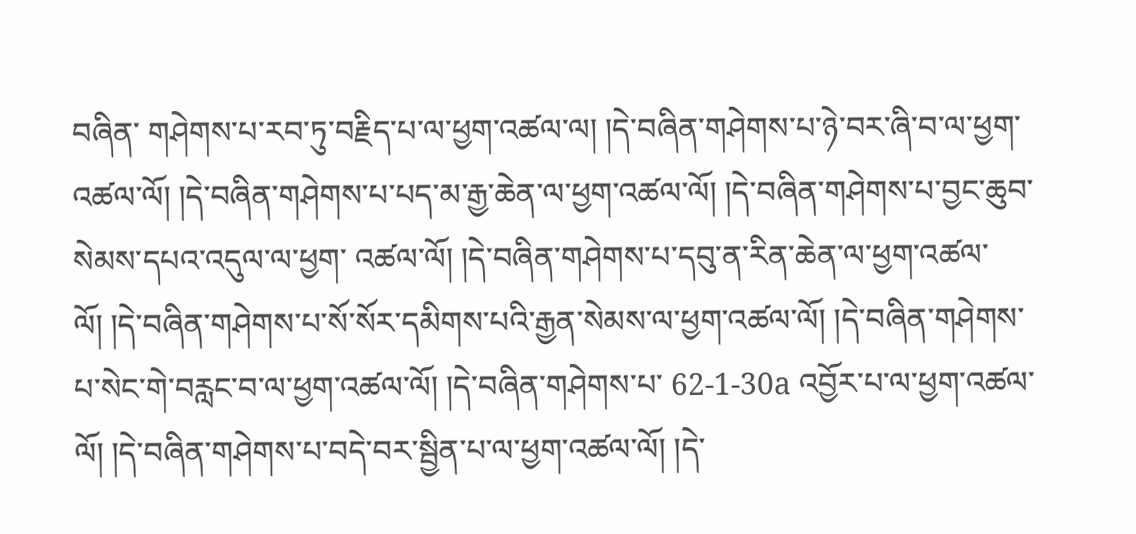བཞིན་ གཤེགས་པ་རབ་ཏུ་བརྗིད་པ་ལ་ཕྱག་འཚལ་ལ། །དེ་བཞིན་གཤེགས་པ་ཉེ་བར་ཞི་བ་ལ་ཕྱག་འཚལ་ལོ། །དེ་བཞིན་གཤེགས་པ་པད་མ་རྒྱ་ཆེན་ལ་ཕྱག་འཚལ་ལོ། །དེ་བཞིན་གཤེགས་པ་བྱང་ཆུབ་སེམས་དཔའ་འདུལ་ལ་ཕྱག་ འཚལ་ལོ། །དེ་བཞིན་གཤེགས་པ་དབུ་ན་རིན་ཆེན་ལ་ཕྱག་འཚལ་ལོ། །དེ་བཞིན་གཤེགས་པ་སོ་སོར་དམིགས་པའི་རྒྱན་སེམས་ལ་ཕྱག་འཚལ་ལོ། །དེ་བཞིན་གཤེགས་པ་སེང་གེ་བརླང་བ་ལ་ཕྱག་འཚལ་ལོ། །དེ་བཞིན་གཤེགས་པ་ 62-1-30a འབྱོར་པ་ལ་ཕྱག་འཚལ་ལོ། །དེ་བཞིན་གཤེགས་པ་བདེ་བར་སྦྱིན་པ་ལ་ཕྱག་འཚལ་ལོ། །དེ་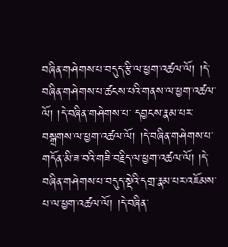བཞིན་གཤེགས་པ་བདུད་རྩི་ལ་ཕྱག་འཚལ་ལོ། །དེ་བཞིན་གཤེགས་པ་ཚངས་པའི་གནས་ལ་ཕྱག་འཚལ་ལོ། །དེ་བཞིན་གཤེགས་པ་ དབྱངས་རྣམ་པར་བསྒྲགས་ལ་ཕྱག་འཚལ་ལོ། །དེ་བཞིན་གཤེགས་པ་གདོན་མི་ཟ་བའི་གཟི་བརྗིད་ལ་ཕྱག་འཚལ་ལོ། །དེ་བཞིན་གཤེགས་པ་བདུད་སྡེའི་དགྲ་རྣམ་པར་འཇོམས་པ་ལ་ཕྱག་འཚལ་ལོ། །དེ་བཞིན་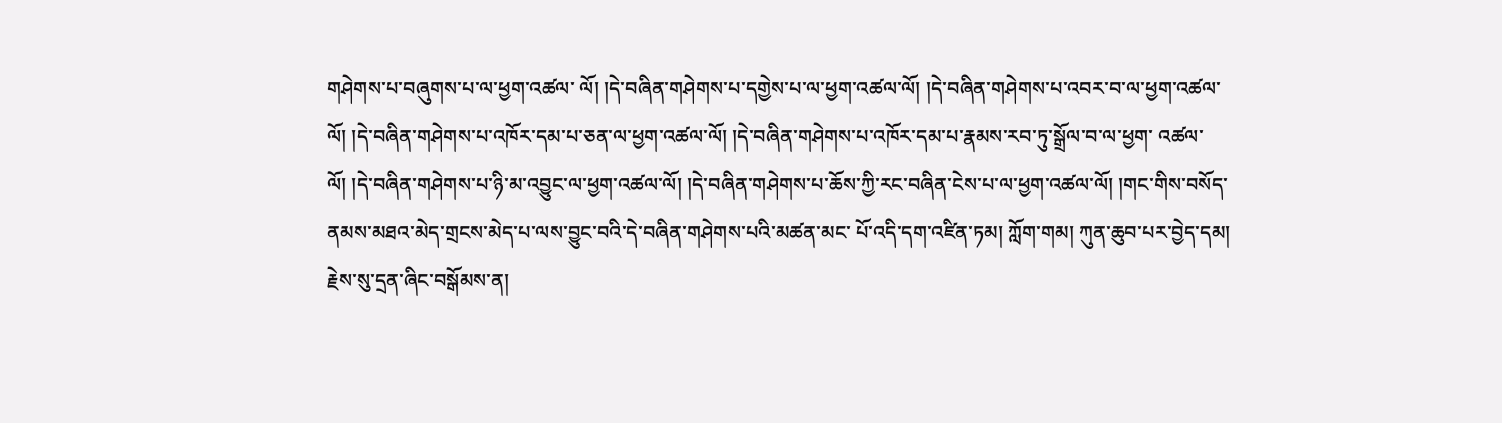གཤེགས་པ་བཞུགས་པ་ལ་ཕྱག་འཚལ་ ལོ། །དེ་བཞིན་གཤེགས་པ་དགྱེས་པ་ལ་ཕྱག་འཚལ་ལོ། །དེ་བཞིན་གཤེགས་པ་འབར་བ་ལ་ཕྱག་འཚལ་ལོ། །དེ་བཞིན་གཤེགས་པ་འཁོར་དམ་པ་ཅན་ལ་ཕྱག་འཚལ་ལོ། །དེ་བཞིན་གཤེགས་པ་འཁོར་དམ་པ་རྣམས་རབ་ཏུ་སྒྲོལ་བ་ལ་ཕྱག་ འཚལ་ལོ། །དེ་བཞིན་གཤེགས་པ་ཉི་མ་འབྱུང་ལ་ཕྱག་འཚལ་ལོ། །དེ་བཞིན་གཤེགས་པ་ཆོས་ཀྱི་རང་བཞིན་ངེས་པ་ལ་ཕྱག་འཚལ་ལོ། །གང་གིས་བསོད་ནམས་མཐའ་མེད་གྲངས་མེད་པ་ལས་བྱུང་བའི་དེ་བཞིན་གཤེགས་པའི་མཚན་མང་ པོ་འདི་དག་འཛིན་ཏམ། ཀློག་གམ། ཀུན་ཆུབ་པར་བྱེད་དམ། རྗེས་སུ་དྲན་ཞིང་བསྒོམས་ན།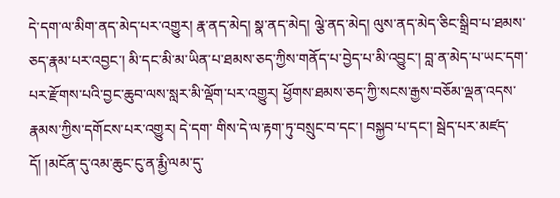དེ་དག་ལ་མིག་ནད་མེད་པར་འགྱུར། རྣ་ནད་མེད། སྣ་ནད་མེད། ལྕེ་ནད་མེད། ལུས་ནད་མེད་ཅིང་སྒྲིབ་པ་ཐམས་ཅད་རྣམ་པར་འབྱང་། མི་དང་མི་མ་ཡིན་པ་ཐམས་ཅད་ཀྱིས་གནོད་པ་བྱེད་པ་མི་འབྱུང་། བླ་ན་མེད་པ་ཡང་དག་པར་རྫོགས་པའི་བྱང་ཆུབ་ལས་སླར་མི་ལྡོག་པར་འགྱུར། ཕྱོགས་ཐམས་ཅད་ཀྱི་སངས་རྒྱས་བཅོམ་ལྡན་འདས་རྣམས་ཀྱིས་དགོངས་པར་འགྱུར། དེ་དག་ གིས་དེ་ལ་རྟག་ཏུ་བསྲུང་བ་དང་། བསྐྱབ་པ་དང་། སྦེད་པར་མཛད་དོ། །མངོན་དུ་འམ་ཆུང་ངུ་ན་རྨྱི་ལམ་དུ་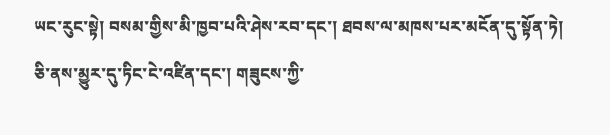ཡང་རུང་སྟེ། བསམ་གྱིས་མི་ཁྱབ་པའི་ཤེས་རབ་དང་། ཐབས་ལ་མཁས་པར་མངོན་དུ་སྟོན་ཏེ། ཅི་ནས་མྱུར་དུ་ཏིང་ངེ་འཛིན་དང་། གཟུངས་ཀྱི་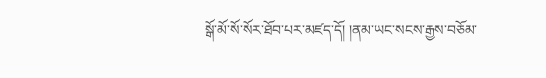སྒོ་མོ་སོ་སོར་ཐོབ་པར་མཛད་དོ། །ནམ་ཡང་སངས་རྒྱས་བཅོམ་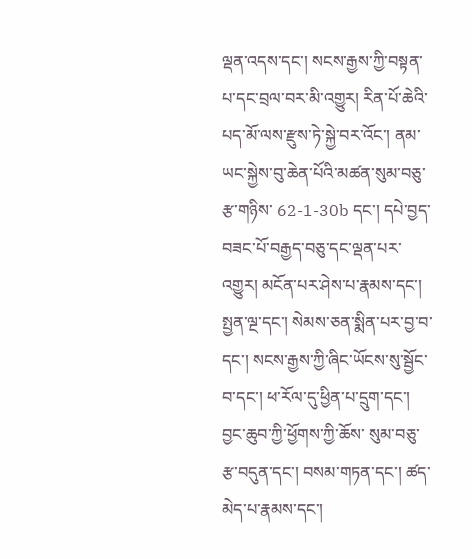ལྡན་འདས་དང་། སངས་རྒྱས་ཀྱི་བསྟན་པ་དང་བྲལ་བར་མི་འགྱུར། རིན་པོ་ཆེའི་པད་མོ་ལས་རྫུས་ཏེ་སྐྱེ་བར་འོང་། ནམ་ཡང་སྐྱེས་བུ་ཆེན་པོའི་མཚན་སུམ་བཅུ་རྩ་གཉིས་ 62-1-30b དང་། དཔེ་བྱད་བཟང་པོ་བརྒྱད་བཅུ་དང་ལྡན་པར་འགྱུར། མངོན་པར་ཤེས་པ་རྣམས་དང་། སྤྱན་ལྔ་དང་། སེམས་ཅན་སྨིན་པར་བྱ་བ་དང་། སངས་རྒྱས་ཀྱི་ཞིང་ཡོངས་སུ་སྦྱོང་བ་དང་། ཕ་རོལ་དུ་ཕྱིན་པ་དྲུག་དང་། བྱང་ཆུབ་ཀྱི་ཕྱོགས་ཀྱི་ཆོས་ སུམ་བཅུ་རྩ་བདུན་དང་། བསམ་གཏན་དང་། ཚད་མེད་པ་རྣམས་དང་།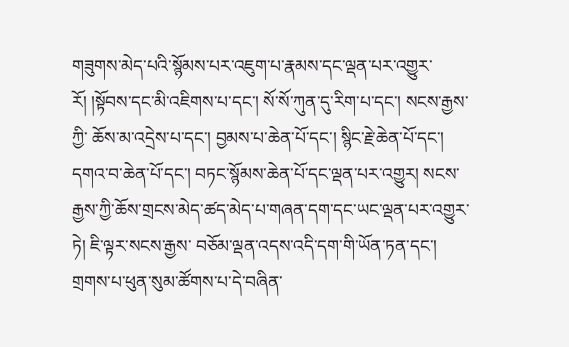གཟུགས་མེད་པའི་སྙོམས་པར་འཇུག་པ་རྣམས་དང་ལྡན་པར་འགྱུར་རོ། །སྟོབས་དང་མི་འཇིགས་པ་དང་། སོ་སོ་ཀུན་དུ་རིག་པ་དང་། སངས་རྒྱས་ཀྱི་ ཆོས་མ་འདྲེས་པ་དང་། བྱམས་པ་ཆེན་པོ་དང་། སྙིང་རྗེ་ཆེན་པོ་དང་། དགའ་བ་ཆེན་པོ་དང་། བཏང་སྙོམས་ཆེན་པོ་དང་ལྡན་པར་འགྱུར། སངས་རྒྱས་ཀྱི་ཆོས་གྲངས་མེད་ཚད་མེད་པ་གཞན་དག་དང་ཡང་ལྡན་པར་འགྱུར་ཏེ། ཇི་ལྟར་སངས་རྒྱས་ བཅོམ་ལྡན་འདས་འདི་དག་གི་ཡོན་ཏན་དང་། གྲགས་པ་ཕུན་སུམ་ཚོགས་པ་དེ་བཞིན་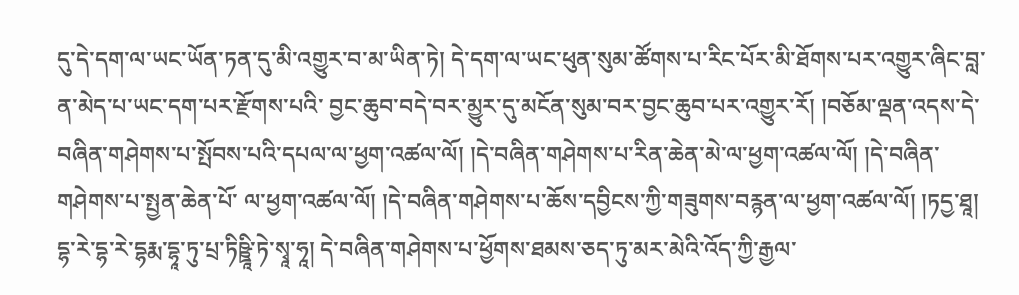དུ་དེ་དག་ལ་ཡང་ཡོན་ཏན་དུ་མི་འགྱུར་བ་མ་ཡིན་ཏེ། དེ་དག་ལ་ཡང་ཕུན་སུམ་ཚོགས་པ་རིང་པོར་མི་ཐོགས་པར་འགྱུར་ཞིང་བླ་ན་མེད་པ་ཡང་དག་པར་རྫོགས་པའི་ བྱང་ཆུབ་བདེ་བར་མྱུར་དུ་མངོན་སུམ་བར་བྱང་ཆུབ་པར་འགྱུར་རོ། །བཅོམ་ལྡན་འདས་དེ་བཞིན་གཤེགས་པ་སྤོབས་པའི་དཔལ་ལ་ཕྱག་འཚལ་ལོ། །དེ་བཞིན་གཤེགས་པ་རིན་ཆེན་མེ་ལ་ཕྱག་འཚལ་ལོ། །དེ་བཞིན་གཤེགས་པ་སྤྱན་ཆེན་པོ་ ལ་ཕྱག་འཚལ་ལོ། །དེ་བཞིན་གཤེགས་པ་ཆོས་དབྱིངས་ཀྱི་གཟུགས་བརྙན་ལ་ཕྱག་འཚལ་ལོ། །ཏདྱ་ཐཱ། དྷ་རེ་དྷ་རེ་དྷརྨ་དྷཱ་ཏུ་པྲ་ཏིཥྛཱི་ཏེ་སྭཱ་ཧཱ། དེ་བཞིན་གཤེགས་པ་ཕྱོགས་ཐམས་ཅད་ཏུ་མར་མེའི་འོད་ཀྱི་རྒྱལ་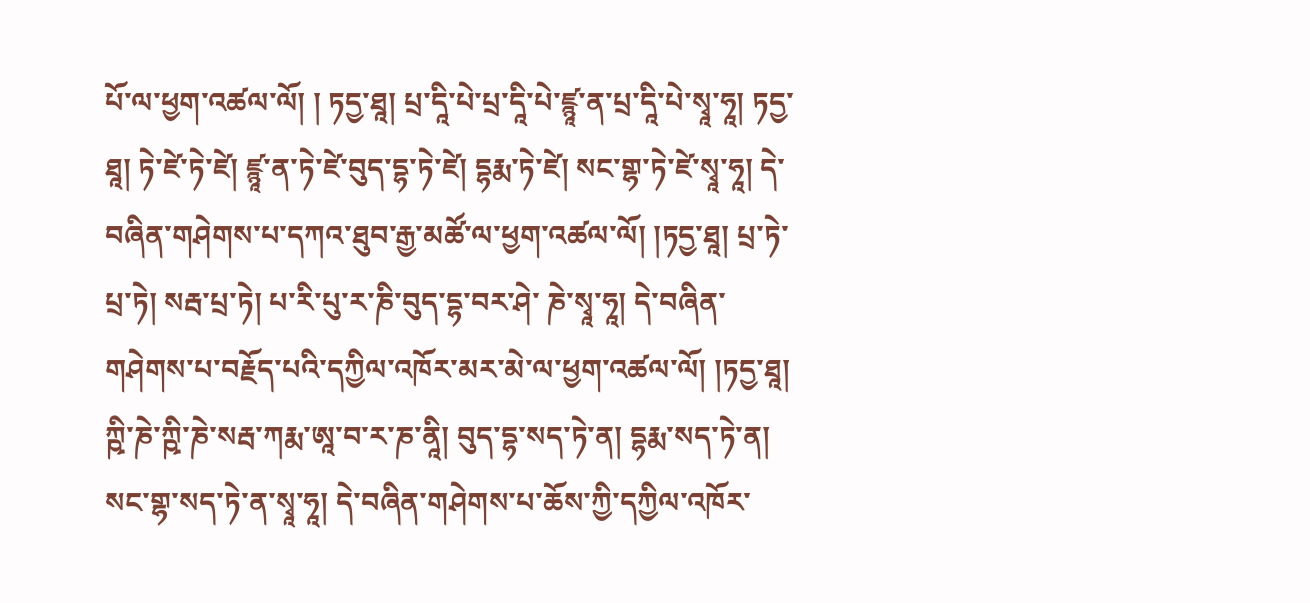པོ་ལ་ཕྱག་འཚལ་ལོ། ། ཏདྱ་ཐཱ། པྲ་དཱི་པེ་པྲ་དཱི་པེ་ཛྙཱ་ན་པྲ་དཱི་པེ་སྭཱ་ཧཱ། ཏདྱ་ཐཱ། ཏེ་ཛེ་ཏེ་ཛེ། ཛྙཱ་ན་ཏེ་ཛེ་བུད་དྷ་ཏེ་ཛེ། དྷརྨ་ཏེ་ཛེ། སང་གྷ་ཏེ་ཛེ་སྭཱ་ཧཱ། དེ་བཞིན་གཤེགས་པ་དཀའ་ཐུབ་རྒྱ་མཚོ་ལ་ཕྱག་འཚལ་ལོ། །ཏདྱ་ཐཱ། པྲ་ཏེ་པྲ་ཏེ། སརྦ་པྲ་ཏེ། པ་རི་པུ་ར་ཎི་བུད་དྷ་བར་ཤེ་ ཎེ་སྭཱ་ཧཱ། དེ་བཞིན་གཤེགས་པ་བརྗོད་པའི་དཀྱིལ་འཁོར་མར་མེ་ལ་ཕྱག་འཚལ་ལོ། །ཏདྱ་ཐཱ། ཀྵི་ཎེ་ཀྵི་ཎེ་སརྦ་ཀརྨ་ཨཱ་བ་ར་ཎ་ནཱི། བུད་དྷ་སད་ཏེ་ན། དྷརྨ་སད་ཏེ་ན། སང་གྷ་སད་ཏེ་ན་སྭཱ་ཧཱ། དེ་བཞིན་གཤེགས་པ་ཆོས་ཀྱི་དཀྱིལ་འཁོར་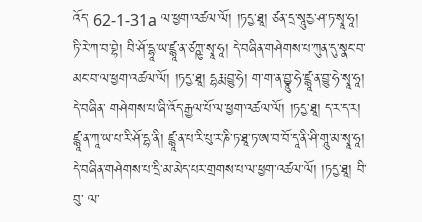འོད་ 62-1-31a ལ་ཕྱག་འཚལ་ལོ། །ཏདྱ་ཐཱ། ཙན་དྲ་སཱུརྱ་ཤ་ཏ་སྭཱ་ཧཱ། ཏི་རེ་ཀ་བ་བྷེ། བི་ཤོ་དྷཱ་ཡ་ཛྙཱ་ན་ཙཀྵུ་སྭཱ་ཧཱ། དེ་བཞིན་གཤེགས་པ་ཀུན་དུ་སྣང་བ་མང་བ་ལ་ཕྱག་འཚལ་ལོ། །ཏདྱ་ཐཱ། དྷརྨ་བྱུ་ཧེ། ག་ག་ན་བྱཱུ་ཧེ་ཛྙཱ་ན་བྱུ་ཧེ་སྭཱ་ཧཱ། དེ་བཞིན་ གཤེགས་པ་ཞི་འོད་རྒྱལ་པོ་ལ་ཕྱག་འཚལ་ལོ། །ཏདྱ་ཐཱ། ད་ར་ད་ར། ཛྙཱ་ན་ཀཱ་ཡ་པ་རི་ཤོ་དྷ་ནི། ཛྙཱ་ན་པ་རི་པུ་ར་ཎི་ཏ་ཐཱ་ཏ་ཨ་བ་བོ་དཱ་ནི་ཤི་གཱུ་མ་སྭཱ་ཧཱ། དེ་བཞིན་གཤེགས་པ་དྲི་མ་མེད་པར་གྲགས་པ་ལ་ཕྱག་འཚལ་ལོ། །ཏདྱ་ཐཱ། བི་བུ་ ལ་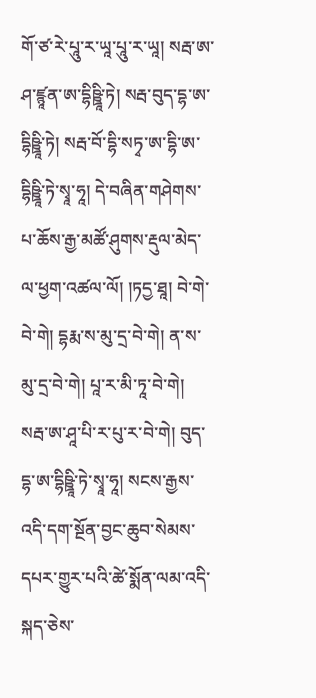གོ་ཙ་རེ་པཱུ་ར་ཡཱ་པཱུ་ར་ཡཱ། སརྦ་ཨ་ཤ་ཛྙཱན་ཨ་དྷིཥྛཱི་ཏེ། སརྦ་བུད་དྷ་ཨ་དྷིཥྛཱི་ཏེ། སརྦ་བོ་དྷི་སཏྭ་ཨ་དྷི་ཨ་དྷིཥྛཱི་ཏེ་སྭཱ་ཧཱ། དེ་བཞིན་གཤེགས་པ་ཆོས་རྒྱ་མཚོ་ཤུགས་རྡུལ་མེད་ལ་ཕྱག་འཚལ་ལོ། །ཏདྱ་ཐཱ། བེ་གེ་བེ་གེ། དྷརྨ་ས་མུ་དྲ་བེ་གེ། ན་ས་མུ་དྲ་བེ་གེ། པཱ་ར་མི་ཏཱ་བེ་གེ། སརྦ་ཨ་ཤཱ་པི་ར་པུ་ར་བེ་གེ། བུད་དྷ་ཨ་དྷིཥྛཱི་ཏེ་སྭཱ་ཧཱ། སངས་རྒྱས་འདི་དག་སྔོན་བྱང་ཆུབ་སེམས་དཔར་གྱུར་པའི་ཚེ་སྨོན་ལམ་འདི་སྐད་ཅེས་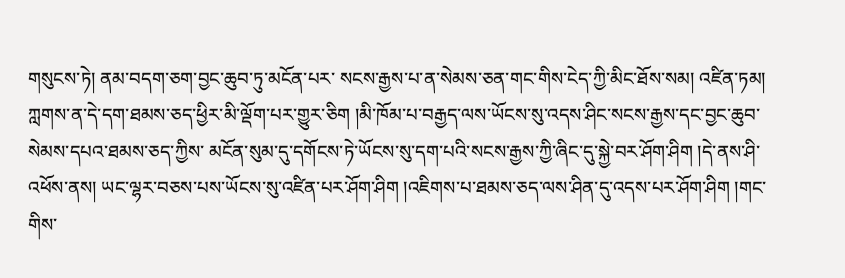གསུངས་ཏེ། ནམ་བདག་ཅག་བྱང་ཆུབ་ཏུ་མངོན་པར་ སངས་རྒྱས་པ་ན་སེམས་ཅན་གང་གིས་ངེད་ཀྱི་མིང་ཐོས་སམ། འཛིན་ཏམ། ཀླགས་ན་དེ་དག་ཐམས་ཅད་ཕྱིར་མི་ལྡོག་པར་གྱུར་ཅིག །མི་ཁོམ་པ་བརྒྱད་ལས་ཡོངས་སུ་འདས་ཤིང་སངས་རྒྱས་དང་བྱང་ཆུབ་སེམས་དཔའ་ཐམས་ཅད་ཀྱིས་ མངོན་སུམ་དུ་དགོངས་ཏེ་ཡོངས་སུ་དག་པའི་སངས་རྒྱས་ཀྱི་ཞིང་དུ་སྐྱེ་བར་ཤོག་ཤིག །དེ་ནས་ཤི་འཕོས་ནས། ཡང་ལྷར་བཅས་པས་ཡོངས་སུ་འཛིན་པར་ཤོག་ཤིག །འཇིགས་པ་ཐམས་ཅད་ལས་ཤིན་དུ་འདས་པར་ཤོག་ཤིག །གང་གིས་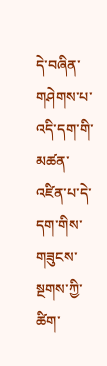དེ་བཞིན་གཤེགས་པ་འདི་དག་གི་མཚན་འཛིན་པ་དེ་དག་གིས་གཟུངས་སྔགས་ཀྱི་ཚིག་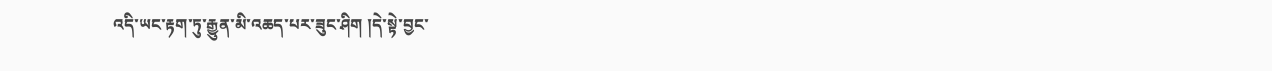འདི་ཡང་རྟག་ཏུ་རྒྱུན་མི་འཆད་པར་ཟུང་ཤིག །དེ་སྟེ་བྱང་